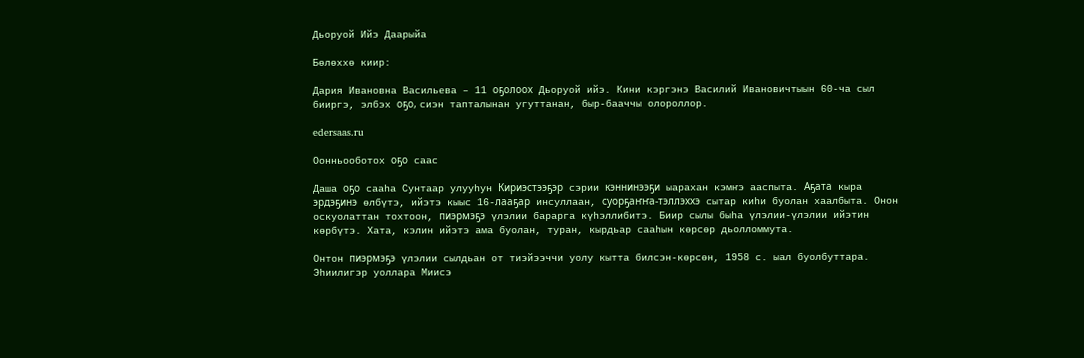Дьоруой Ийэ Даарыйа

Бөлөххө киир:

Дария Ивановна Васильева – 11 оҕолоох Дьоруой ийэ. Кини кэргэнэ Василий Ивановичтыын 60-ча сыл бииргэ, элбэх оҕо, сиэн тапталынан угуттанан, быр-бааччы олороллор.

edersaas.ru

Оонньооботох оҕо саас

Даша оҕо сааһа Сунтаар улууһун Кириэстээҕэр сэрии кэннинээҕи ыарахан кэмҥэ ааспыта. Аҕата кыра эрдэҕинэ өлбүтэ, ийэтэ кыыс 16-лааҕар инсуллаан, суорҕаҥҥа-тэллэххэ сытар киһи буолан хаалбыта. Онон оскуолаттан тохтоон, пиэрмэҕэ үлэлии барарга күһэллибитэ. Биир сылы быһа үлэлии-үлэлии ийэтин көрбүтэ. Хата, кэлин ийэтэ ама буолан, туран, кырдьар сааһын көрсөр дьолломмута.

Онтон пиэрмэҕэ үлэлии сылдьан от тиэйээччи уолу кытта билсэн-көрсөн, 1958 с. ыал буолбуттара. Эһиилигэр уоллара Миисэ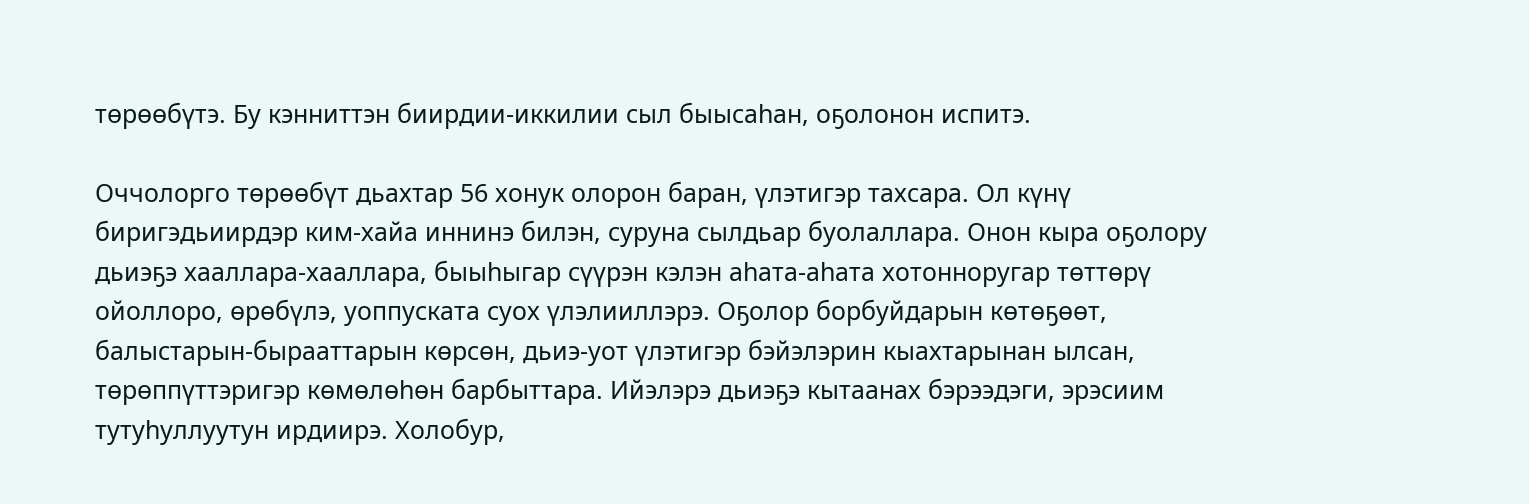төрөөбүтэ. Бу кэнниттэн биирдии-иккилии сыл быысаһан, оҕолонон испитэ.

Оччолорго төрөөбүт дьахтар 56 хонук олорон баран, үлэтигэр тахсара. Ол күнү биригэдьиирдэр ким-хайа иннинэ билэн, суруна сылдьар буолаллара. Онон кыра оҕолору дьиэҕэ хааллара-хааллара, быыһыгар сүүрэн кэлэн аһата-аһата хотонноругар төттөрү ойоллоро, өрөбүлэ, уоппуската суох үлэлииллэрэ. Оҕолор борбуйдарын көтөҕөөт, балыстарын-бырааттарын көрсөн, дьиэ-уот үлэтигэр бэйэлэрин кыахтарынан ылсан, төрөппүттэригэр көмөлөһөн барбыттара. Ийэлэрэ дьиэҕэ кытаанах бэрээдэги, эрэсиим тутуһуллуутун ирдиирэ. Холобур,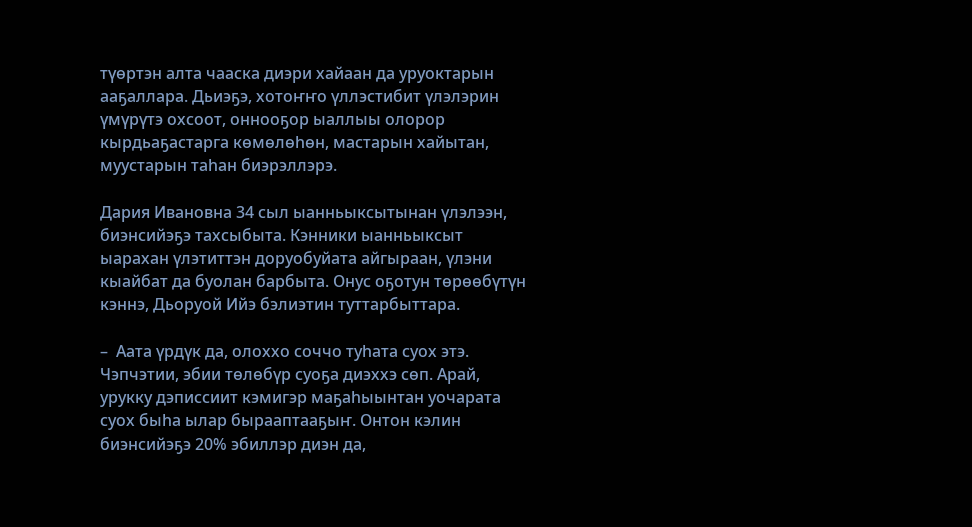түөртэн алта чааска диэри хайаан да уруоктарын ааҕаллара. Дьиэҕэ, хотоҥҥо үллэстибит үлэлэрин үмүрүтэ охсоот, оннооҕор ыаллыы олорор кырдьаҕастарга көмөлөһөн, мастарын хайытан, муустарын таһан биэрэллэрэ.

Дария Ивановна 34 сыл ыанньыксытынан үлэлээн, биэнсийэҕэ тахсыбыта. Кэнники ыанньыксыт ыарахан үлэтиттэн доруобуйата айгыраан, үлэни кыайбат да буолан барбыта. Онус оҕотун төрөөбүтүн кэннэ, Дьоруой Ийэ бэлиэтин туттарбыттара.

–  Аата үрдүк да, олоххо соччо туһата суох этэ. Чэпчэтии, эбии төлөбүр суоҕа диэххэ сөп. Арай, урукку дэписсиит кэмигэр маҕаһыынтан уочарата суох быһа ылар бырааптааҕыҥ. Онтон кэлин биэнсийэҕэ 20% эбиллэр диэн да,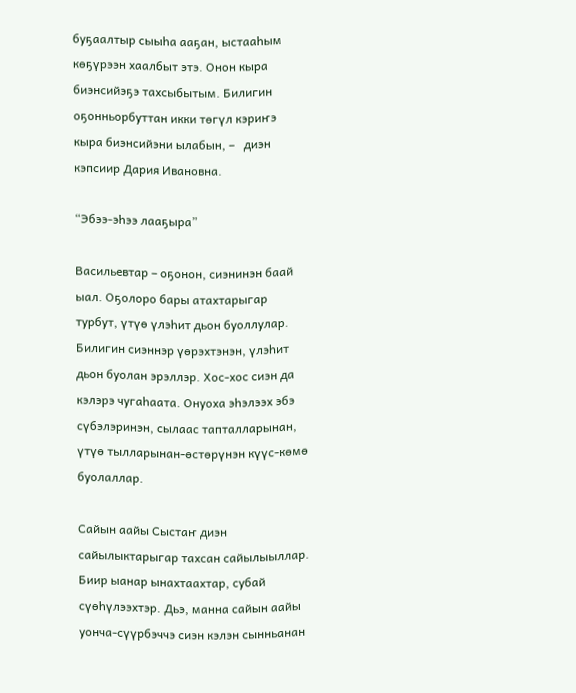буҕаалтыр сыыһа ааҕан, ыстааһым көҕүрээн хаалбыт этэ. Онон кыра биэнсийэҕэ тахсыбытым. Билигин оҕонньорбуттан икки төгүл кэриҥэ кыра биэнсийэни ылабын, –   диэн кэпсиир Дария Ивановна.

“Эбээ-эһээ лааҕыра”

Васильевтар – оҕонон, сиэнинэн баай ыал. Оҕолоро бары атахтарыгар турбут, үтүө үлэһит дьон буоллулар. Билигин сиэннэр үөрэхтэнэн, үлэһит дьон буолан эрэллэр. Хос-хос сиэн да кэлэрэ чугаһаата. Онуоха эһэлээх эбэ сүбэлэринэн, сылаас тапталларынан, үтүө тылларынан-өстөрүнэн күүс-көмө буолаллар.

Сайын аайы Сыстаҥ диэн сайылыктарыгар тахсан сайылыыллар. Биир ыанар ынахтаахтар, субай сүөһүлээхтэр. Дьэ, манна сайын аайы уонча-сүүрбэччэ сиэн кэлэн сынньанан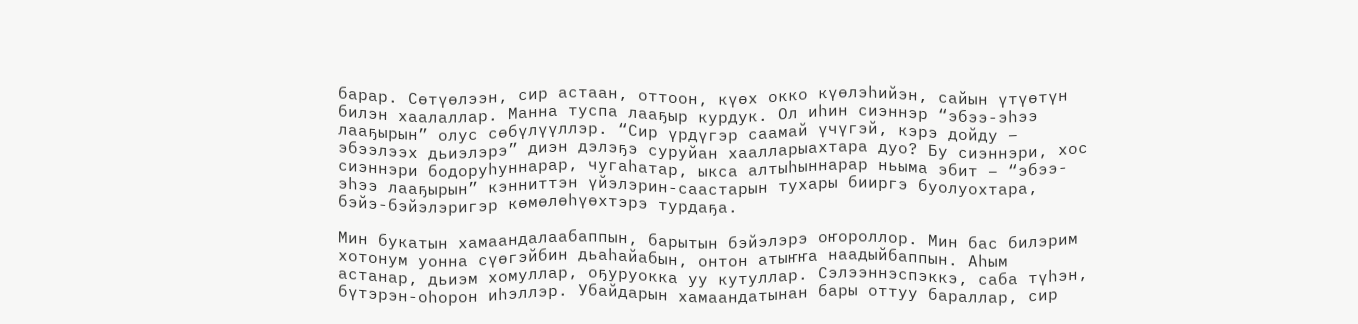барар. Сөтүөлээн, сир астаан, оттоон, күөх окко күөлэһийэн, сайын үтүөтүн билэн хаалаллар. Манна туспа лааҕыр курдук. Ол иһин сиэннэр “эбээ-эһээ лааҕырын” олус сөбүлүүллэр. “Сир үрдүгэр саамай үчүгэй, кэрэ дойду – эбээлээх дьиэлэрэ” диэн дэлэҕэ суруйан хаалларыахтара дуо? Бу сиэннэри, хос сиэннэри бодоруһуннарар, чугаһатар, ыкса алтыһыннарар ньыма эбит – “эбээ-эһээ лааҕырын” кэнниттэн үйэлэрин-саастарын тухары бииргэ буолуохтара,  бэйэ-бэйэлэригэр көмөлөһүөхтэрэ турдаҕа.

Мин букатын хамаандалаабаппын, барытын бэйэлэрэ оҥороллор. Мин бас билэрим хотонум уонна сүөгэйбин дьаһайабын, онтон атыҥҥа наадыйбаппын. Аһым астанар, дьиэм хомуллар, оҕуруокка уу кутуллар. Сэлээннэспэккэ, саба түһэн, бүтэрэн-оһорон иһэллэр. Убайдарын хамаандатынан бары оттуу бараллар, сир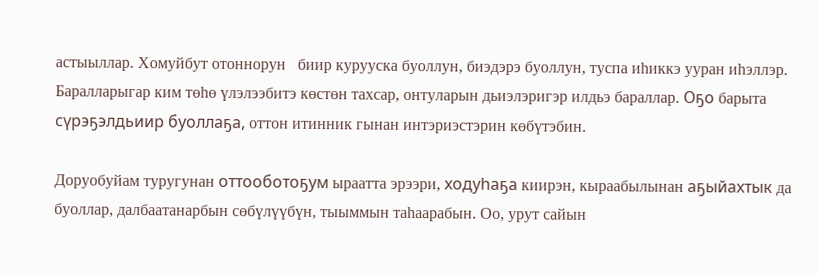астыыллар. Хомуйбут отоннорун   биир курууска буоллун, биэдэрэ буоллун, туспа иһиккэ ууран иһэллэр. Баралларыгар ким төһө үлэлээбитэ көстөн тахсар, онтуларын дьиэлэригэр илдьэ бараллар. Оҕо барыта сүрэҕэлдьиир буоллаҕа, оттон итинник гынан интэриэстэрин көбүтэбин.

Доруобуйам туругунан оттооботоҕум ыраатта эрээри, ходуһаҕа киирэн, кыраабылынан аҕыйахтык да буоллар, далбаатанарбын сөбүлүүбүн, тыыммын таһаарабын. Оо, урут сайын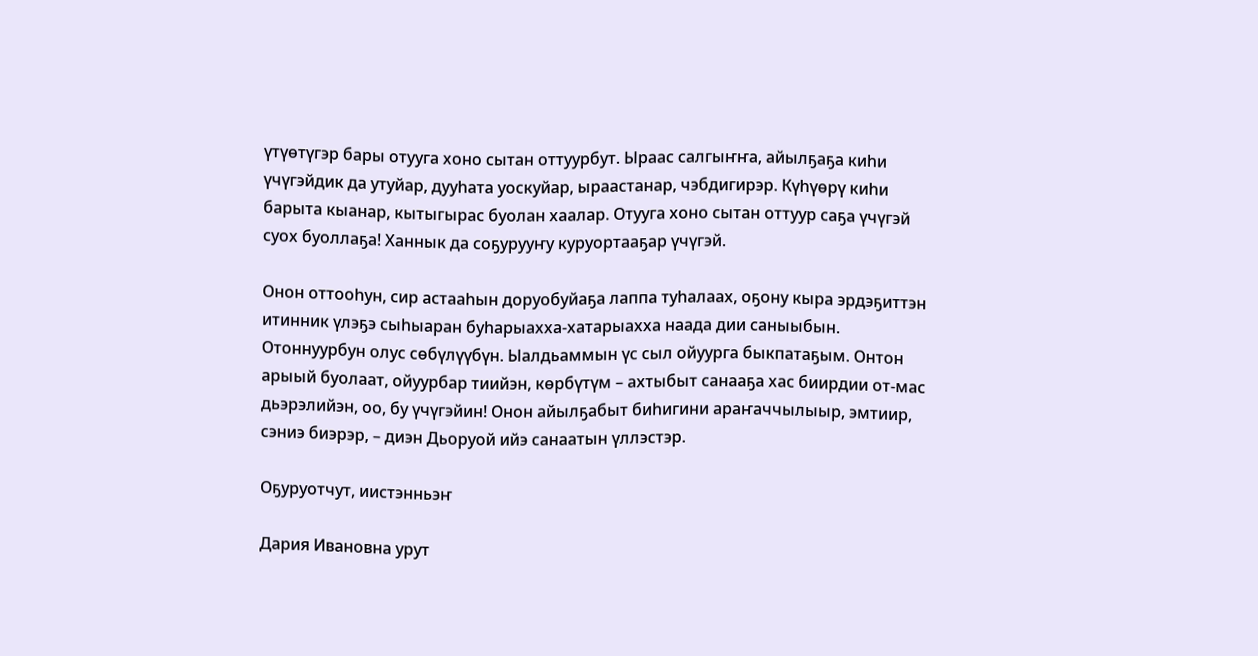үтүөтүгэр бары отууга хоно сытан оттуурбут. Ыраас салгыҥҥа, айылҕаҕа киһи үчүгэйдик да утуйар, дууһата уоскуйар, ыраастанар, чэбдигирэр. Күһүөрү киһи барыта кыанар, кытыгырас буолан хаалар. Отууга хоно сытан оттуур саҕа үчүгэй суох буоллаҕа! Ханнык да соҕурууҥу куруортааҕар үчүгэй.

Онон оттооһун, сир астааһын доруобуйаҕа лаппа туһалаах, оҕону кыра эрдэҕиттэн итинник үлэҕэ сыһыаран буһарыахха-хатарыахха наада дии саныыбын. Отоннуурбун олус сөбүлүүбүн. Ыалдьаммын үс сыл ойуурга быкпатаҕым. Онтон арыый буолаат, ойуурбар тиийэн, көрбүтүм – ахтыбыт санааҕа хас биирдии от-мас дьэрэлийэн, оо, бу үчүгэйин! Онон айылҕабыт биһигини араҥаччылыыр, эмтиир, сэниэ биэрэр, – диэн Дьоруой ийэ санаатын үллэстэр.

Оҕуруотчут, иистэнньэҥ

Дария Ивановна урут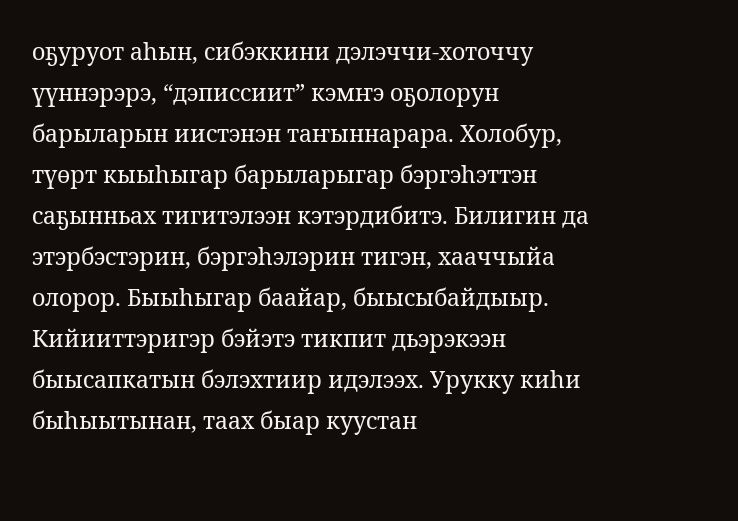оҕуруот аһын, сибэккини дэлэччи-хоточчу үүннэрэрэ, “дэписсиит” кэмҥэ оҕолорун барыларын иистэнэн таҥыннарара. Холобур, түөрт кыыһыгар барыларыгар бэргэһэттэн саҕынньах тигитэлээн кэтэрдибитэ. Билигин да этэрбэстэрин, бэргэһэлэрин тигэн, хааччыйа олорор. Быыһыгар баайар, быысыбайдыыр. Кийииттэригэр бэйэтэ тикпит дьэрэкээн быысапкатын бэлэхтиир идэлээх. Урукку киһи быһыытынан, таах быар куустан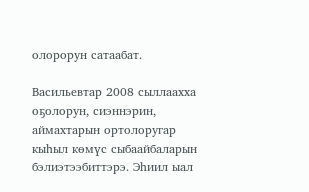олорорун сатаабат.

Васильевтар 2008 сыллаахха оҕолорун, сиэннэрин, аймахтарын ортолоругар кыһыл көмүс сыбаайбаларын бэлиэтээбиттэрэ. Эһиил ыал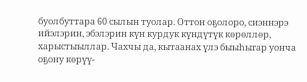буолбуттара 60 сылын туолар. Оттон оҕолоро, сиэннэрэ ийэлэрин, эбэлэрин күн курдук күндүтүк көрөллөр, харыстыыллар. Чахчы да, кытаанах үлэ быыһыгар уонча оҕону көрүү-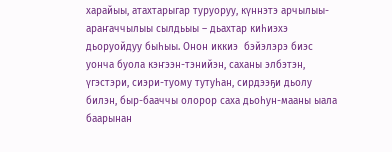харайыы, атахтарыгар туруоруу, күннэтэ арчылыы-араҥаччылыы сылдьыы – дьахтар киһиэхэ дьоруойдуу быһыы. Онон иккиэ  бэйэлэрэ биэс уонча буола кэҥээн-тэнийэн, саханы элбэтэн, үгэстэри, сиэри-туому тутуһан, сирдээҕи дьолу билэн, быр-бааччы олорор саха дьоһун-мааны ыала баарынан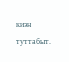киэн туттабыт.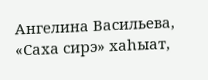Ангелина Васильева, «Саха сирэ» хаһыат,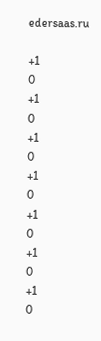edersaas.ru

+1
0
+1
0
+1
0
+1
0
+1
0
+1
0
+1
0